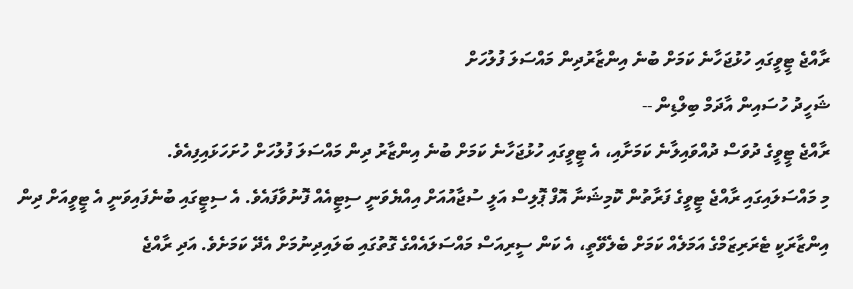ރާއްޖެ ޓީވީގައި ހުޅުޖަހާނެ ކަމަށް ބުނެ އިންޒާރުދިން މައްސަލަ ފުލުހަށް
ޝަހީދު ހުސައިން އާދަމް ބިލްޑިން --
ރާއްޖެ ޓީވީގެ ދުވަސް ދުއްވައިލާނެ ކަމަށާއި، އެ ޓީވީގައި ހުޅުޖަހާނެ ކަމަށް ބުނެ އިންޒާރު ދިން މައްސަލަ ފުލުހަށް ހުށަހަޅައިފިއެވެ.
މި މައްސަލައިގައި ރާއްޖެ ޓީވީގެ ފަރާތުން ކޮމިޝަނާ އޮފް ޕޮލިސް އަލީ ސުޖާއުއަށް އިއްޔެވަނީ ސިޓީއެއް ފޮނުވާފައެވެ. އެ ސިޓީގައި ބުނެފައިވަނީ އެ ޓީވީއަށް ދިން އިންޒާރަކީ ޓެރަރިޒަމްގެ އަމަލެއް ކަމަށް ބެލެވޭތީ، އެ ކަން ސީރިއަސް މައްސަލައެއްގެ ގޮތުގައި ބަލައިދިނުމަށް އެދޭ ކަމަށެވެ. އަދި ރާއްޖެ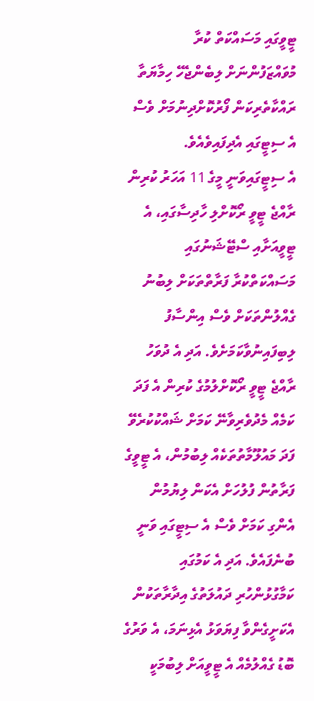ޓީވީގައި މަސައްކަތް ކުރާ މުވައްޒަފުންނަށް ލިބެންޖެހޭ ހިމާޔަތާ ރައްކާތެރިކަން ފޯރުކޮށްދިނުމަށް ވެސް އެ ސިޓީގައި އެދިފައިވެއެވެ.
އެ ސިޓީގައިވަނީ މީގެ 11 އަހަރު ކުރިން ރާއްޖެ ޓީވީ ރޯކޮށްލި ހާދިސާގައި، އެ ޓީވީއަށާއި ސްޓޭޝަނުގައި މަސައްކަތްކުރާ ފަރާތްތަކަށް ލިބުނު ގެއްލުންތަކަށް ވެސް އިންސާފު ލިބިފައިނުވާކަމަށެވެ. އަދި އެ ދުވަހު ރާއްޖެ ޓީވީ ރޯކޮށްލުމުގެ ކުރިން އެ ފަދަ ކަމެއް މެދުވެރިވާނޭ ކަމަށް ޝައްކުކުރެވޭ ފަދަ މައުލޫމާތުތަކެއް ލިބުމުން، އެ ޓީވީގެ ފަރާތުން ފުލުހަށް އެކަން ލިޔުމުން އެންގި ކަމަށް ވެސް އެ ސިޓީގައި ވަނީ ބުނެފައެވެ. އަދި އެ ކަމުގައި ކަމާގުޅުންހުރި ދައުލަތުގެ އިދާރާތަކުން އެކަށީގެންވާ ފިޔަވަޅު އެޅިނަމަ، އެ ވަރުގެ ބޮޑު ގެއްލުމެއް އެ ޓީވީއަށް ލިބުމަކީ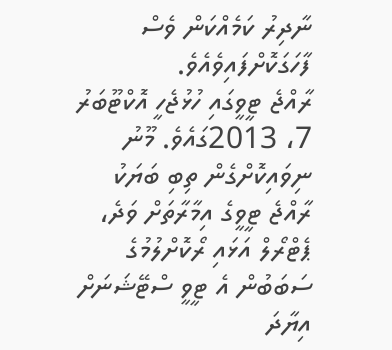ނާދިރު ކަމެއްކަން ވެސް ފާހަގަކޮށްފައިވެއެވެ.
ރާއްޖެ ޓީވީގައި ހުޅުޖެހީ އޮކްޓޫބަރު 7، 2013ގައެވެ. މޫނު ނިވައިކޮށްގެން ތިބި ބަޔަކު ރާއްޖެ ޓީވީގެ އިމާރާތަށް ވަދެ، ޕެޓްރޯލް އަޅައި ރޯކޮށްލުމުގެ ސަބަބުން އެ ޓީވީ ސްޓޭޝަނަށް އިޔާދަ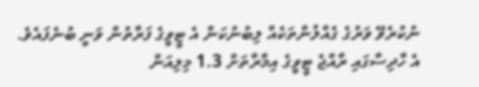ނުކުރެވޭ ވަރުގެ ގެއްލުންތަކެއް ލިބުނުކަން އެ ޓީވީގެ ފަރާތުން ވަނީ ބުނެފައެވެ.
އެ ހާދިސާގައި ރާއްޖެ ޓީވީގެ އިމާރާތަށް 1.3 މިލިއަން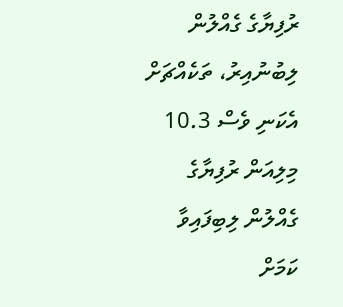ރުފިޔާގެ ގެއްލުން ލިބުނުއިރު، ތަކެއްޗަށް އެކަނި ވެސް 10.3 މިލިއަން ރުފިޔާގެ ގެއްލުން ލިބިފައިވާ ކަމަށް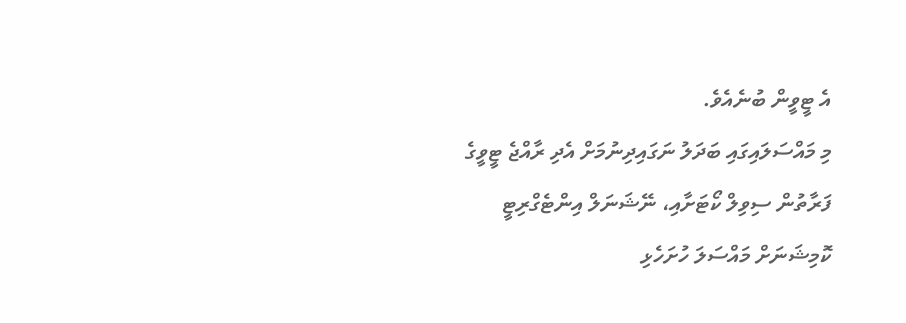އެ ޓީވީން ބުނެއެވެ.
މި މައްސަލައިގައި ބަދަލު ނަގައިދިނުމަށް އެދި ރާއްޖެ ޓީވީގެ ފަރާތުން ސިވިލް ކޯޓަށާއި، ނޭޝަނަލް އިންޓެގްރިޓީ ކޮމިޝަނަށް މައްސަލަ ހުށަހެޅި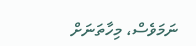ނަމަވެސް، މިހާތަނަށް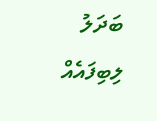ބަދަލު ލިބިފައެއް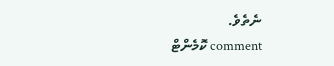ނެތެވެ.
comment ކޮމެންޓް